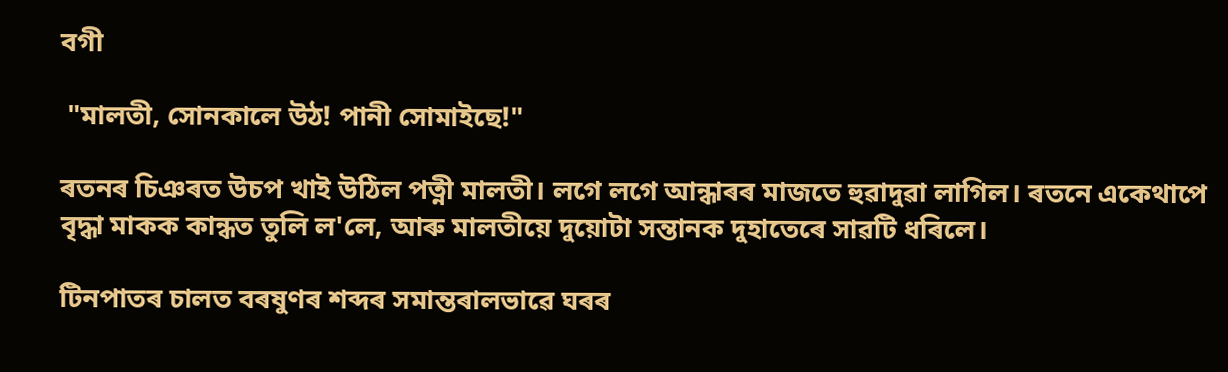বগী

 "মালতী, সোনকালে উঠ! পানী সোমাইছে!"

ৰতনৰ চিঞৰত উচপ খাই উঠিল পত্নী মালতী। লগে লগে আন্ধাৰৰ মাজতে হুৱাদুৱা লাগিল। ৰতনে একেথাপে বৃদ্ধা মাকক কান্ধত তুলি ল'লে, আৰু মালতীয়ে দুয়োটা সন্তানক দুহাতেৰে সাৱটি ধৰিলে।

টিনপাতৰ চালত বৰষুণৰ শব্দৰ সমান্তৰালভাৱে ঘৰৰ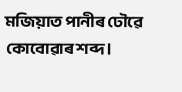মজিয়াত পানীৰ ঢৌৱে কোবোৱাৰ শব্দ।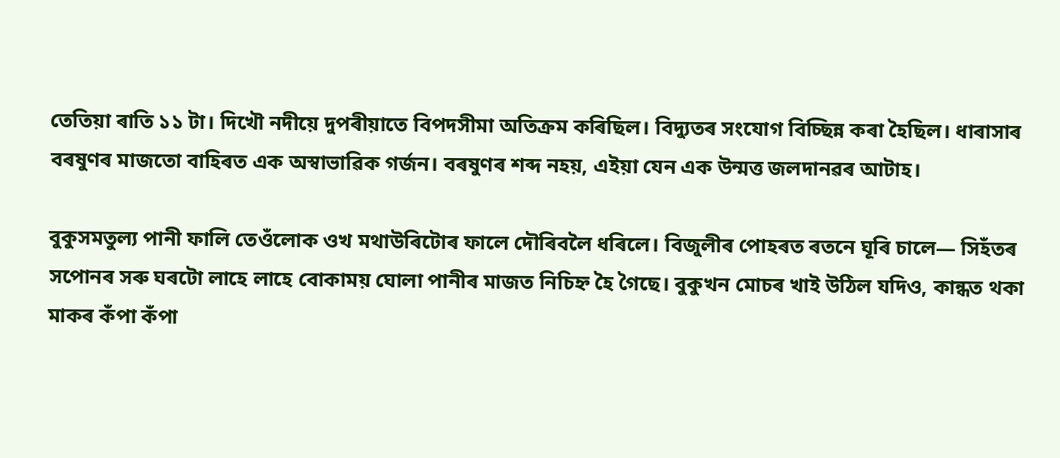তেতিয়া ৰাতি ১১ টা। দিখৌ নদীয়ে দুপৰীয়াতে বিপদসীমা অতিক্ৰম কৰিছিল। বিদ্যুতৰ সংযোগ বিচ্ছিন্ন কৰা হৈছিল। ধাৰাসাৰ বৰষুণৰ মাজতো বাহিৰত এক অস্বাভাৱিক গৰ্জন। বৰষুণৰ শব্দ নহয়, এইয়া যেন এক উন্মত্ত জলদানৱৰ আটাহ।

বুকুসমতুল্য পানী ফালি তেওঁলোক ওখ মথাউৰিটোৰ ফালে দৌৰিবলৈ ধৰিলে। বিজুলীৰ পোহৰত ৰতনে ঘূৰি চালে— সিহঁতৰ সপোনৰ সৰু ঘৰটো লাহে লাহে বোকাময় ঘোলা পানীৰ মাজত নিচিহ্ন হৈ গৈছে। বুকুখন মোচৰ খাই উঠিল যদিও, কান্ধত থকা মাকৰ কঁপা কঁপা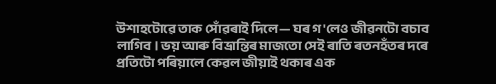উশাহটোৱে তাক সোঁৱৰাই দিলে— ঘৰ গ'লেও জীৱনটো বচাব লাগিব। ভয় আৰু বিভ্ৰান্তিৰ মাজতো সেই ৰাতি ৰতনহঁতৰ দৰে প্ৰতিটো পৰিয়ালে কেৱল জীয়াই থকাৰ এক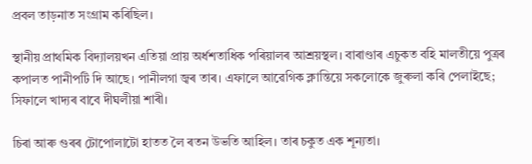প্ৰবল তাড়নাত সংগ্ৰাম কৰিছিল।

স্থানীয় প্ৰাথমিক বিদ্যালয়খন এতিয়া প্ৰায় অৰ্ধশতাধিক পৰিয়ালৰ আশ্ৰয়স্থল। বাৰাণ্ডাৰ এচুকত বহি মালতীয়ে পুত্ৰৰ কপালত পানীপটি দি আছে। পানীলগা জ্বৰ তাৰ। এফালে আৱেগিক ক্লান্তিয়ে সকলোকে জুৰুলা কৰি পেলাইছে; সিফালে খাদ্যৰ বাবে দীঘলীয়া শাৰী।

চিৰা আৰু গুৰৰ টোপোলাটো হাতত লৈ ৰতন উভতি আহিল। তাৰ চকুত এক শূন্যতা।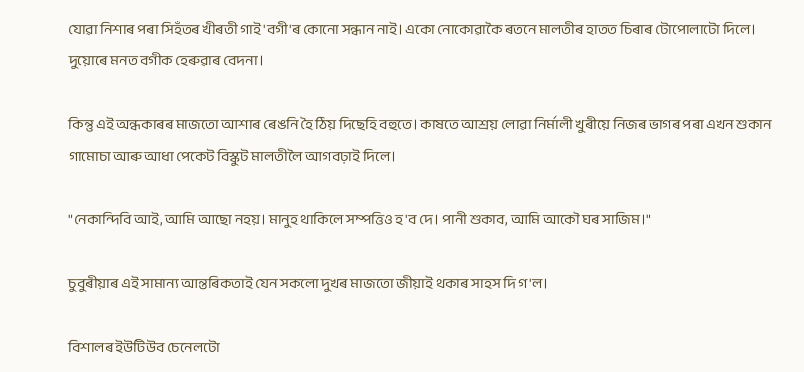যোৱা নিশাৰ পৰা সিহঁতৰ খীৰতী গাই 'বগী'ৰ কোনো সন্ধান নাই। একো নোকোৱাকৈ ৰতনে মালতীৰ হাতত চিৰাৰ টোপোলাটো দিলে। দুয়োৰে মনত বগীক হেৰুৱাৰ বেদনা।

কিন্তু এই অন্ধকাৰৰ মাজতো আশাৰ ৰেঙনি হৈ ঠিয় দিছেহি বহুতে। কাষতে আশ্ৰয় লোৱা নিৰ্মালী খুৰীয়ে নিজৰ ভাগৰ পৰা এখন শুকান গামোচা আৰু আধা পেকেট বিস্কুট মালতীলৈ আগবঢ়াই দিলে।

"নেকান্দিবি আই, আমি আছো নহয়। মানুহ থাকিলে সম্পত্তিও হ'ব দে। পানী শুকাব, আমি আকৌ ঘৰ সাজিম।"

চুবুৰীয়াৰ এই সামান্য আন্তৰিকতাই যেন সকলো দুখৰ মাজতো জীয়াই থকাৰ সাহস দি গ'ল।

বিশালৰ ইউটিউব চেনেলটো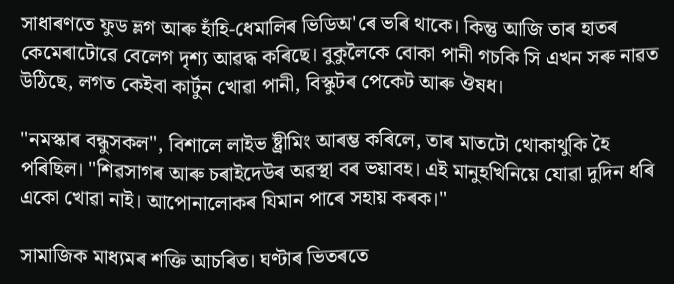সাধাৰণতে ফুড ভ্লগ আৰু হাঁহি-ধেমালিৰ ভিডিঅ'ৰে ভৰি থাকে। কিন্তু আজি তাৰ হাতৰ কেমেৰাটোৱে বেলেগ দৃশ্য আৱদ্ধ কৰিছে। বুকুলৈকে বোকা পানী গচকি সি এখন সৰু নাৱত উঠিছে, লগত কেইবা কাৰ্টুন খোৱা পানী, বিস্কুটৰ পেকেট আৰু ঔষধ।

"নমস্কাৰ বন্ধুসকল", বিশালে লাইভ ষ্ট্ৰীমিং আৰম্ভ কৰিলে, তাৰ মাতটো থোকাথুকি হৈ পৰিছিল। "শিৱসাগৰ আৰু চৰাইদেউৰ অৱস্থা বৰ ভয়াবহ। এই মানুহখিনিয়ে যোৱা দুদিন ধৰি একো খোৱা নাই। আপোনালোকৰ যিমান পাৰে সহায় কৰক।"

সামাজিক মাধ্যমৰ শক্তি আচৰিত। ঘণ্টাৰ ভিতৰতে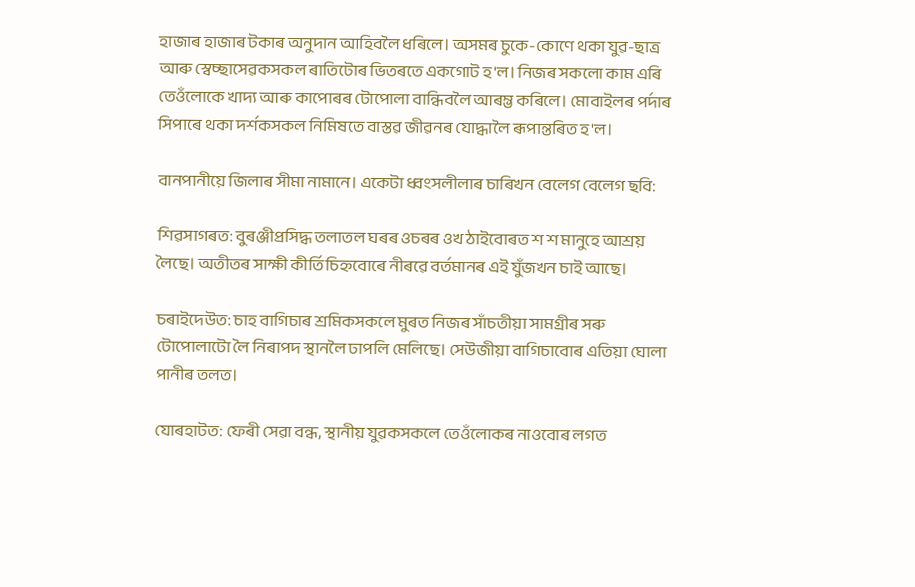হাজাৰ হাজাৰ টকাৰ অনুদান আহিবলৈ ধৰিলে। অসমৰ চুকে-কোণে থকা যুৱ-ছাত্ৰ আৰু স্বেচ্ছাসেৱকসকল ৰাতিটোৰ ভিতৰতে একগোট হ'ল। নিজৰ সকলো কাম এৰি তেওঁলোকে খাদ্য আৰু কাপোৰৰ টোপোলা বান্ধিবলৈ আৰম্ভ কৰিলে। মোবাইলৰ পৰ্দাৰ সিপাৰে থকা দৰ্শকসকল নিমিষতে বাস্তৱ জীৱনৰ যোদ্ধালৈ ৰূপান্তৰিত হ'ল।

বানপানীয়ে জিলাৰ সীমা নামানে। একেটা ধ্বংসলীলাৰ চাৰিখন বেলেগ বেলেগ ছবি:

শিৱসাগৰত: বুৰঞ্জীপ্ৰসিদ্ধ তলাতল ঘৰৰ ওচৰৰ ওখ ঠাইবোৰত শ শ মানুহে আশ্ৰয় লৈছে। অতীতৰ সাক্ষী কীৰ্তিচিহ্নবোৰে নীৰৱে বৰ্তমানৰ এই যুঁজখন চাই আছে।

চৰাইদেউত: চাহ বাগিচাৰ শ্ৰমিকসকলে মুৰত নিজৰ সাঁচতীয়া সামগ্ৰীৰ সৰু টোপোলাটো লৈ নিৰাপদ স্থানলৈ ঢাপলি মেলিছে। সেউজীয়া বাগিচাবোৰ এতিয়া ঘোলা পানীৰ তলত।

যোৰহাটত: ফেৰী সেৱা বন্ধ, স্থানীয় যুৱকসকলে তেওঁলোকৰ নাওবোৰ লগত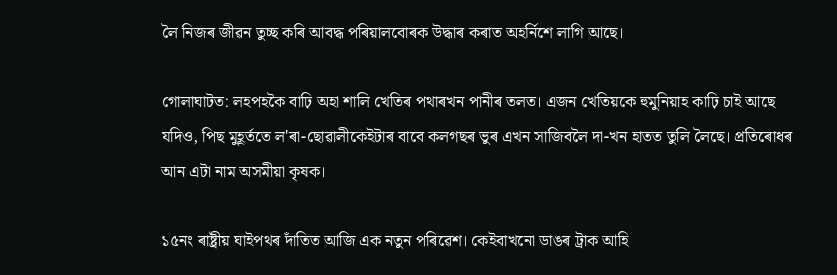লৈ নিজৰ জীৱন তুচ্ছ কৰি আবদ্ধ পৰিয়ালবোৰক উদ্ধাৰ কৰাত অহৰ্নিশে লাগি আছে।

গোলাঘাটত: লহপহকৈ বাঢ়ি অহা শালি খেতিৰ পথাৰখন পানীৰ তলত। এজন খেতিয়কে হুমুনিয়াহ কাঢ়ি চাই আছে যদিও, পিছ মুহূৰ্ততে ল'ৰা-ছোৱালীকেইটাৰ বাবে কলগছৰ ভুৰ এখন সাজিবলৈ দা-খন হাতত তুলি লৈছে। প্ৰতিৰোধৰ আন এটা নাম অসমীয়া কৃষক।

১৫নং ৰাষ্ট্ৰীয় ঘাইপথৰ দাঁতিত আজি এক নতুন পৰিৱেশ। কেইবাখনো ডাঙৰ ট্ৰাক আহি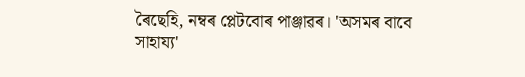ৰৈছেহি, নম্বৰ প্লেটবোৰ পাঞ্জাৱৰ। 'অসমৰ বাবে সাহায্য'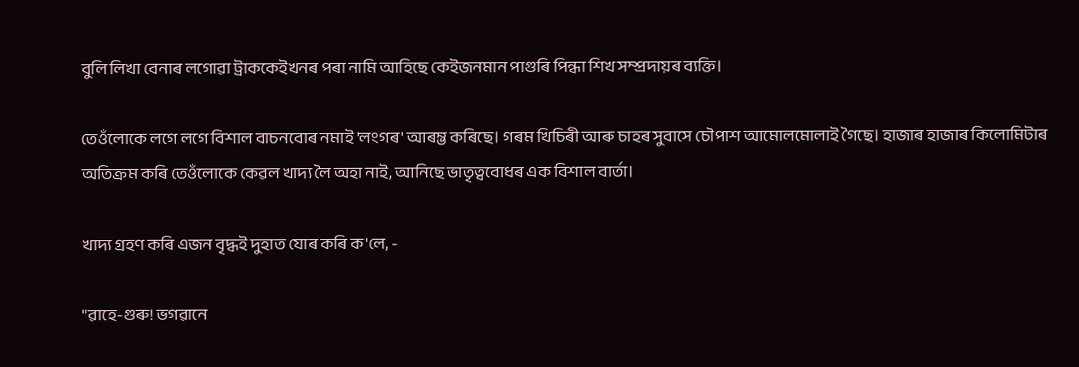বুলি লিখা বেনাৰ লগোৱা ট্ৰাককেইখনৰ পৰা নামি আহিছে কেইজনমান পাগুৰি পিন্ধা শিখ সম্প্ৰদায়ৰ ব্যক্তি।

তেওঁলোকে লগে লগে বিশাল বাচনবোৰ নমাই 'লংগৰ' আৰম্ভ কৰিছে। গৰম খিচিৰী আৰু চাহৰ সুবাসে চৌপাশ আমোলমোলাই গৈছে। হাজাৰ হাজাৰ কিলোমিটাৰ অতিক্ৰম কৰি তেওঁলোকে কেৱল খাদ্য লৈ অহা নাই, আনিছে ভাতৃত্ববোধৰ এক বিশাল বাৰ্তা।

খাদ্য গ্ৰহণ কৰি এজন বৃদ্ধই দুহাত যোৰ কৰি ক'লে, -

"ৱাহে-গুৰু! ভগৱানে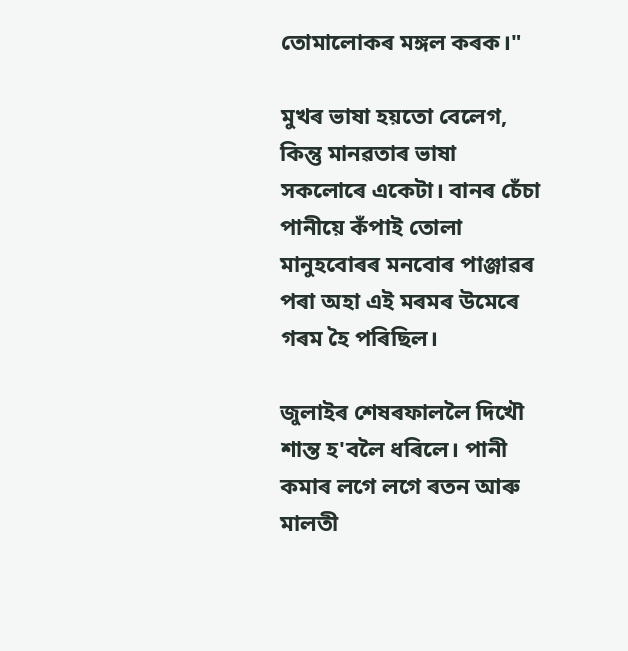তোমালোকৰ মঙ্গল কৰক।"

মুখৰ ভাষা হয়তো বেলেগ, কিন্তু মানৱতাৰ ভাষা সকলোৰে একেটা। বানৰ চেঁচা পানীয়ে কঁপাই তোলা মানুহবোৰৰ মনবোৰ পাঞ্জাৱৰ পৰা অহা এই মৰমৰ উমেৰে গৰম হৈ পৰিছিল।

জুলাইৰ শেষৰফাললৈ দিখৌ শান্ত হ'বলৈ ধৰিলে। পানী কমাৰ লগে লগে ৰতন আৰু মালতী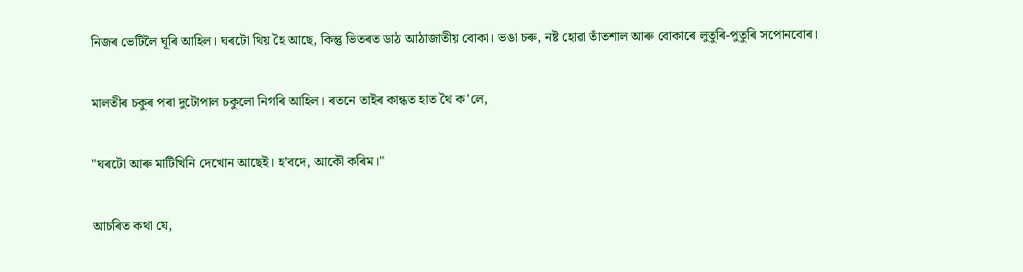নিজৰ ভেটিলৈ ঘূৰি আহিল। ঘৰটো থিয় হৈ আছে, কিন্তু ভিতৰত ডাঠ আঠাজাতীয় বোকা। ভঙা চৰু, নষ্ট হোৱা তাঁতশাল আৰু বোকাৰে লুতুৰি-পুতুৰি সপোনবোৰ।

মালতীৰ চকুৰ পৰা দুটোপাল চকুলো নিগৰি আহিল। ৰতনে তাইৰ কান্ধত হাত থৈ ক'লে,

"ঘৰটো আৰু মাটিখিনি দেখোন আছেই। হʼবদে, আকৌ কৰিম।"

আচৰিত কথা যে,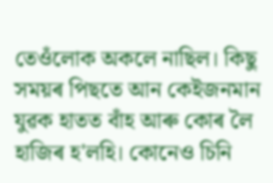তেওঁলোক অকলে নাছিল। কিছু সময়ৰ পিছতে আন কেইজনমান যুৱক হাতত বাঁহ আৰু কোৰ লৈ হাজিৰ হ'লহি। কোনেও চিনি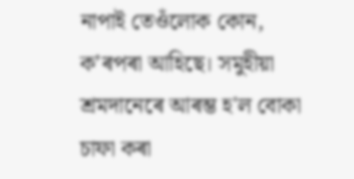নাপাই তেওঁলোক কোন, কʼৰপৰা আহিছে। সমুহীয়া শ্ৰমদানেৰে আৰম্ভ হ'ল বোকা চাফা কৰা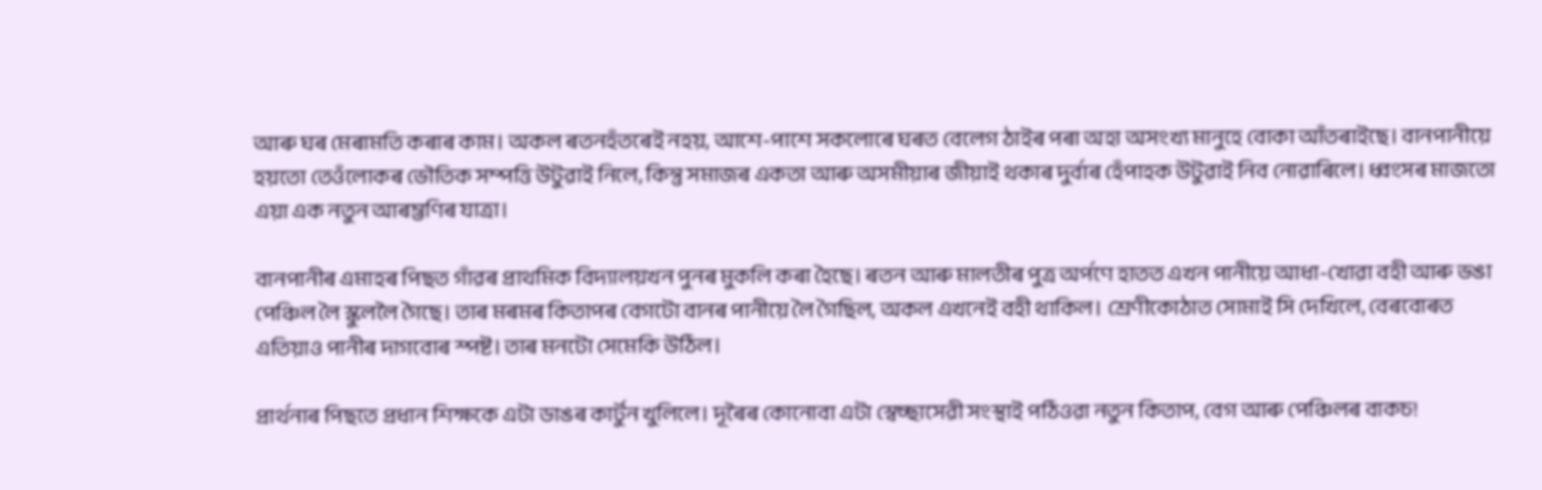আৰু ঘৰ মেৰামতি কৰাৰ কাম। অকল ৰতনহঁতৰেই নহয়, আশে-পাশে সকলোৰে ঘৰত বেলেগ ঠাইৰ পৰা অহা অসংখ্য মানুহে বোকা আঁতৰাইছে। বানপানীয়ে হয়তো তেওঁলোকৰ ভৌতিক সম্পত্তি উটুৱাই নিলে, কিন্তু সমাজৰ একতা আৰু অসমীয়াৰ জীয়াই থকাৰ দুৰ্বাৰ হেঁপাহক উটুৱাই নিব নোৱাৰিলে। ধ্বংসৰ মাজতো এয়া এক নতুন আৰম্ভণিৰ যাত্ৰা।

বানপানীৰ এমাহৰ পিছত গাঁৱৰ প্ৰাথমিক বিদ্যালয়খন পুনৰ মুকলি কৰা হৈছে। ৰতন আৰু মালতীৰ পুত্ৰ অৰ্পণে হাতত এখন পানীয়ে আধা-খোৱা বহী আৰু ভঙা পেঞ্চিল লৈ স্কুললৈ গৈছে। তাৰ মৰমৰ কিতাপৰ বেগটো বানৰ পানীয়ে লৈ গৈছিল, অকল এখনেই বহী থাকিল। শ্ৰেণীকোঠাত সোমাই সি দেখিলে, বেৰবোৰত এতিয়াও পানীৰ দাগবোৰ স্পষ্ট। তাৰ মনটো সেমেকি উঠিল।

প্ৰাৰ্থনাৰ পিছতে প্ৰধান শিক্ষকে এটা ডাঙৰ কাৰ্টুন খুলিলে। দূৰৈৰ কোনোবা এটা স্বেচ্ছাসেৱী সংস্থাই পঠিওৱা নতুন কিতাপ, বেগ আৰু পেঞ্চিলৰ বাকচ!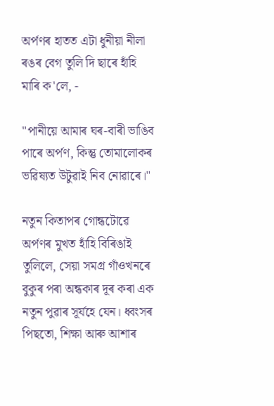অৰ্পণৰ হাতত এটা ধুনীয়া নীলা ৰঙৰ বেগ তুলি দি ছাৰে হাঁহি মাৰি ক'লে, -

"পানীয়ে আমাৰ ঘৰ-বাৰী ভাঙিব পাৰে অৰ্পণ, কিন্তু তোমালোকৰ ভৱিষ্যত উটুৱাই নিব নোৱাৰে।"

নতুন কিতাপৰ গোন্ধটোৱে অৰ্পণৰ মুখত হাঁহি বিৰিঙাই তুলিলে, সেয়া সমগ্ৰ গাঁওখনৰে বুকুৰ পৰা অন্ধকাৰ দূৰ কৰা এক নতুন পুৱাৰ সূৰ্যহে যেন। ধ্বংসৰ পিছতো, শিক্ষা আৰু আশাৰ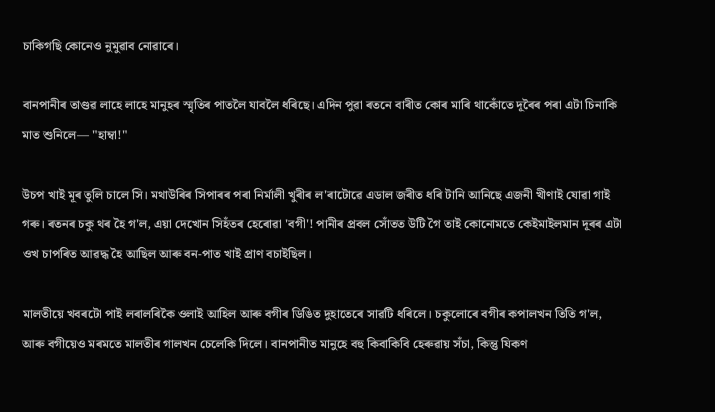চাকিগছি কোনেও নুমুৱাব নোৱাৰে।

বানপানীৰ তাণ্ডৱ লাহে লাহে মানুহৰ স্মৃতিৰ পাতলৈ যাবলৈ ধৰিছে। এদিন পুৱা ৰতনে বাৰীত কোৰ মাৰি থাকোঁতে দূৰৈৰ পৰা এটা চিনাকি মাত শুনিলে— "হাম্বা!"

উচপ খাই মূৰ তুলি চালে সি। মথাউৰিৰ সিপাৰৰ পৰা নিৰ্মালী খুৰীৰ ল'ৰাটোৱে এডাল জৰীত ধৰি টানি আনিছে এজনী খীণাই যোৱা গাই গৰু। ৰতনৰ চকু থৰ হৈ গ'ল, এয়া দেখোন সিহঁতৰ হেৰোৱা 'বগী'! পানীৰ প্ৰবল সোঁতত উটি গৈ তাই কোনোমতে কেইমাইলমান দূৰৰ এটা ওখ চাপৰিত আৱদ্ধ হৈ আছিল আৰু বন-পাত খাই প্ৰাণ বচাইছিল।

মালতীয়ে খবৰটো পাই লৰালৰিকৈ ওলাই আহিল আৰু বগীৰ ডিঙিত দুহাতেৰে সাৱটি ধৰিলে। চকুলোৰে বগীৰ কপালখন তিতি গ'ল, আৰু বগীয়েও মৰমতে মালতীৰ গালখন চেলেকি দিলে। বানপানীত মানুহে বহু কিবাকিবি হেৰুৱায় সঁচা, কিন্তু যিকণ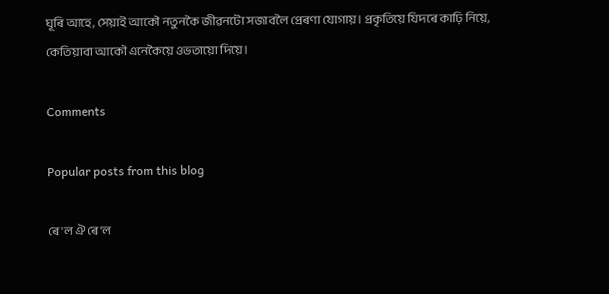ঘূৰি আহে, সেয়াই আকৌ নতুনকৈ জীৱনটো সজাবলৈ প্ৰেৰণা যোগায়। প্ৰকৃতিয়ে যিদৰে কাঢ়ি নিয়ে, কেতিয়াবা আকৌ এনেকৈয়ে ওভতায়ো দিয়ে।

Comments

Popular posts from this blog

ৰে'ল ঐ ৰে'ল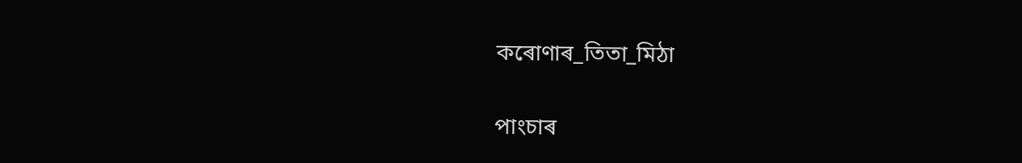কৰোণাৰ_তিতা_মিঠা

পাংচাৰ